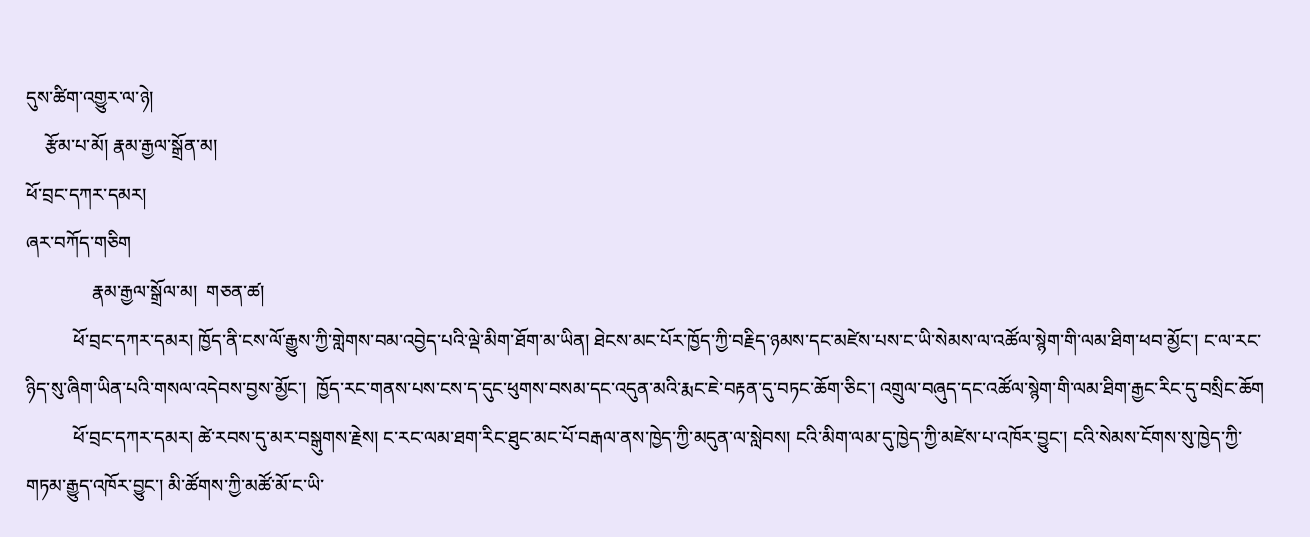དུས་ཚིག་འགྱུར་ལ་ཉེ།
    རྩོམ་པ་མོ། རྣམ་རྒྱལ་སྒྲོན་མ།
ཕོ་བྲང་དཀར་དམར།
ཞར་བཀོད་གཅིག
              རྣམ་རྒྱལ་སྒྲོལ་མ།  གཅན་ཚ།
          ཕོ་བྲང་དཀར་དམར། ཁྱོད་ནི་ངས་ལོ་རྒྱུས་ཀྱི་གླེགས་བམ་འབྱེད་པའི་ལྡེ་མིག་ཐོག་མ་ཡིན། ཐེངས་མང་པོར་ཁྱོད་ཀྱི་བརྗིད་ཉམས་དང་མཛེས་པས་ང་ཡི་སེམས་ལ་འཚོལ་སྙེག་གི་ལམ་ཐིག་ཕབ་མྱོང་། ང་ལ་རང་ཉིད་སུ་ཞིག་ཡིན་པའི་གསལ་འདེབས་བྱས་མྱོང་།  ཁྱོད་རང་གནས་པས་ངས་ད་དུང་ཕུགས་བསམ་དང་འདུན་མའི་རྨང་ཇེ་བརྟན་དུ་བཏང་ཆོག་ཅིང་། འགྲུལ་བཞུད་དང་འཚོལ་སྙེག་གི་ལམ་ཐིག་རྒྱང་རིང་དུ་བསྲིང་ཆོག
          ཕོ་བྲང་དཀར་དམར། ཚེ་རབས་དུ་མར་བསྒུགས་རྗེས། ང་རང་ལམ་ཐག་རིང་ཐུང་མང་པོ་བརྒལ་ནས་ཁྱེད་ཀྱི་མདུན་ལ་སླེབས། ངའི་མིག་ལམ་དུ་ཁྱེད་ཀྱི་མཛེས་པ་འཁོར་བྱུང་། ངའི་སེམས་ངོགས་སུ་ཁྱེད་ཀྱི་གཏམ་རྒྱུད་འཁོར་བྱུང་། མི་ཚོགས་ཀྱི་མཚོ་མོ་ང་ཡི་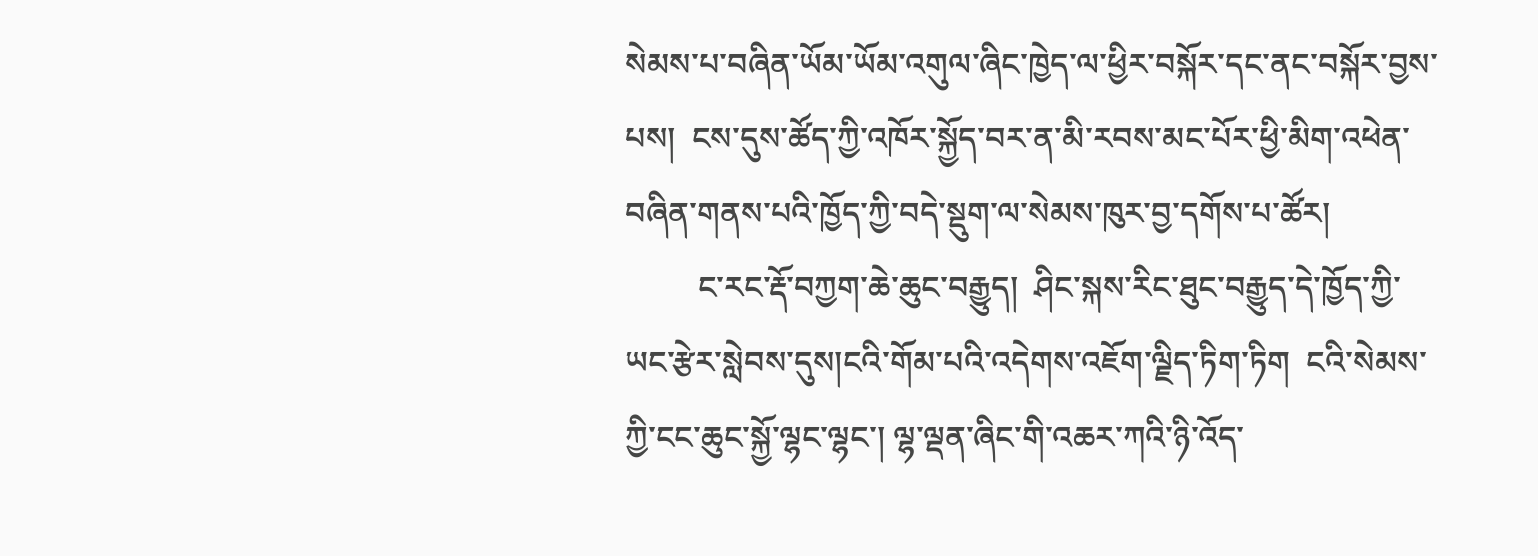སེམས་པ་བཞིན་ཡོམ་ཡོམ་འགུལ་ཞིང་ཁྱེད་ལ་ཕྱིར་བསྐོར་དང་ནང་བསྐོར་བྱས་པས།  ངས་དུས་ཚོད་ཀྱི་འཁོར་སྐྱོད་བར་ན་མི་རབས་མང་པོར་ཕྱི་མིག་འཕེན་བཞིན་གནས་པའི་ཁྱོད་ཀྱི་བདེ་སྡུག་ལ་སེམས་ཁུར་བྱ་དགོས་པ་ཚོར།
         ང་རང་རྡོ་བཀྱག་ཆེ་ཆུང་བརྒྱུད།  ཤིང་སྐས་རིང་ཐུང་བརྒྱུད་དེ་ཁྱོད་ཀྱི་ཡང་རྩེར་སླེབས་དུས།ངའི་གོམ་པའི་འདེགས་འཇོག་ལྗིད་ཏིག་ཏིག  ངའི་སེམས་ཀྱི་ངང་ཆུང་སྐྱོ་ལྷང་ལྷང་། ལྷ་ལྡན་ཞིང་གི་འཆར་ཀའི་ཉི་འོད་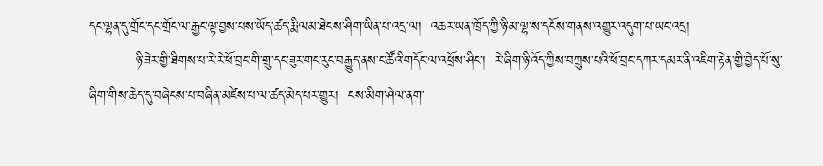དང་ལྷན་དུ་གྲོང་དང་གྲོང་ལ་རྒྱང་ལྟ་བྱས་པས་ཡོད་ཚད་རྨི་ལམ་ཐེངས་ཤིག་ཡིན་པ་འདྲ་ལ།  འཆར་ཡན་ཁྲོད་ཀྱི་ཉི་མ་ལྷ་ས་དངོས་གནས་འགྱུར་འདུག་པ་ཡང་འདྲ།
          ཉི་ཟེར་གྱི་ཐིགས་པ་རེ་རེ་ཕོ་བྲང་གི་གྲུ་དང་ཟུར་གང་རུང་བརྒྱུད་ནས་ང་ཚོའི་གདོང་ལ་འཕྲོས་ཤིང་།  རེ་ཞིག་ཉི་འོད་ཀྱིས་བཀྲུས་པའི་ཕོ་བྲང་དཀར་དམར་ནི་འཇིག་རྟེན་གྱི་བྱེད་པོ་སུ་ཞིག་གིས་ཆེད་དུ་བཞེངས་པ་བཞིན་མཛེས་པ་ལ་ཚད་མེད་པར་གྱུར།  ངས་མིག་ཤེལ་ནག་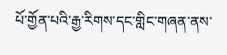པོ་གྱོན་པའི་རྒྱ་རིགས་དང་གླིང་གཞན་ནས་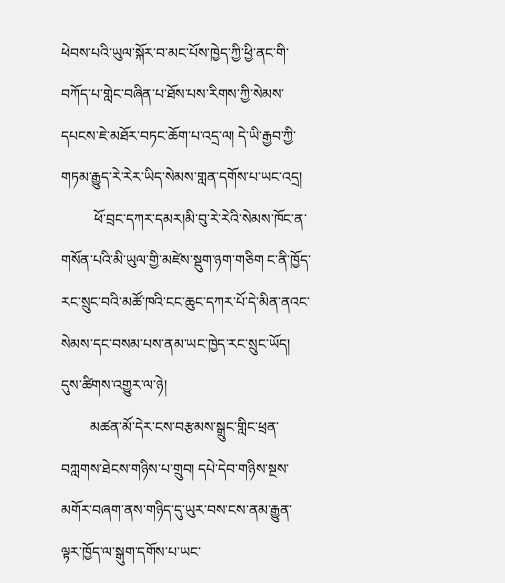ཕེབས་པའི་ཡུལ་སྐོར་བ་མང་པོས་ཁྱེད་ཀྱི་ཕྱི་ནང་གི་བཀོད་པ་གླེང་བཞིན་པ་ཐོས་པས་རིགས་ཀྱི་སེམས་དཔངས་ཇེ་མཐོར་བཏང་ཆོག་པ་འདྲ་ལ། དེ་ཡི་རྒྱབ་ཀྱི་གཏམ་རྒྱུད་རེ་རེར་ཡིད་སེམས་གླན་དགོས་པ་ཡང་འདྲ།
         ཕོ་བྲང་དཀར་དམར།མི་བུ་རེ་རེའི་སེམས་ཁོང་ན་གསོན་པའི་མི་ཡུལ་གྱི་མཛེས་སྡུག་ཉག་གཅིག ང་ནི་ཁྱོད་རང་སྲུང་བའི་མཚོ་ཁའི་ངང་ཆུང་དཀར་པོ་དེ་མིན་ནའང་སེམས་དང་བསམ་པས་ནམ་ཡང་ཁྱེད་རང་སྲུང་ཡོད།
དུས་ཚིགས་འགྱུར་ལ་ཉེ།
        མཚན་མོ་དེར་ངས་བརྩམས་སྒྲུང་གླིང་ཕྲན་བཀླགས་ཐེངས་གཉིས་པ་གྲུབ། དཔེ་དེབ་གཉིས་སྔས་མགོར་བཞག་ནས་གཉིད་དུ་ཡུར་བས་ངས་ནམ་རྒྱུན་ལྟར་ཁྱོད་ལ་སྒུག་དགོས་པ་ཡང་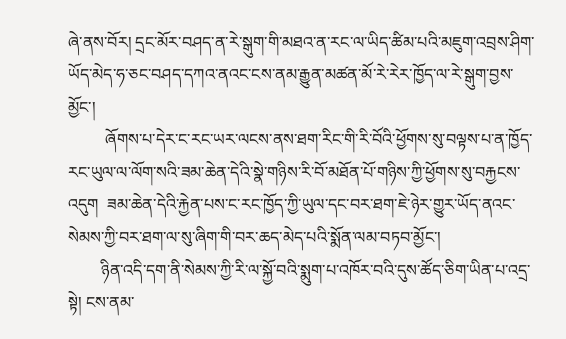ཞེ་ནས་བོར། དྲང་མོར་བཤད་ན་རེ་སྒུག་གི་མཐའ་ན་རང་ལ་ཡིད་ཚིམ་པའི་མཇུག་འབྲས་ཤིག་ཡོད་མེད་ཧ་ཅང་བཤད་དཀའ་ནའང་ངས་ནམ་རྒྱུན་མཚན་མོ་རེ་རེར་ཁྱོད་ལ་རེ་སྒུག་བྱས་མྱོང་།
         ཞོགས་པ་དེར་ང་རང་ཡར་ལངས་ནས་ཐག་རིང་གི་རི་བོའི་ཕྱོགས་སུ་བལྟས་པ་ན་ཁྱོད་རང་ཡུལ་ལ་ལོག་སའི་ཟམ་ཆེན་དེའི་སྣེ་གཉིས་རི་བོ་མཐོན་པོ་གཉིས་ཀྱི་ཕྱོགས་སུ་བརྐྱངས་འདུག  ཟམ་ཆེན་དེའི་རྐྱེན་པས་ང་རང་ཁྱོད་ཀྱི་ཡུལ་དང་བར་ཐག་ཇེ་ཉེར་གྱུར་ཡོད་ནའང་སེམས་ཀྱི་བར་ཐག་ལ་སུ་ཞིག་གི་བར་ཆད་མེད་པའི་སྨོན་ལམ་བཏབ་མྱོང་།
        ཉིན་འདི་དག་ནི་སེམས་ཀྱི་རི་ལ་སྐྱོ་བའི་སྨུག་པ་འཁོར་བའི་དུས་ཚོད་ཅིག་ཡིན་པ་འདྲ་སྟེ། ངས་ནམ་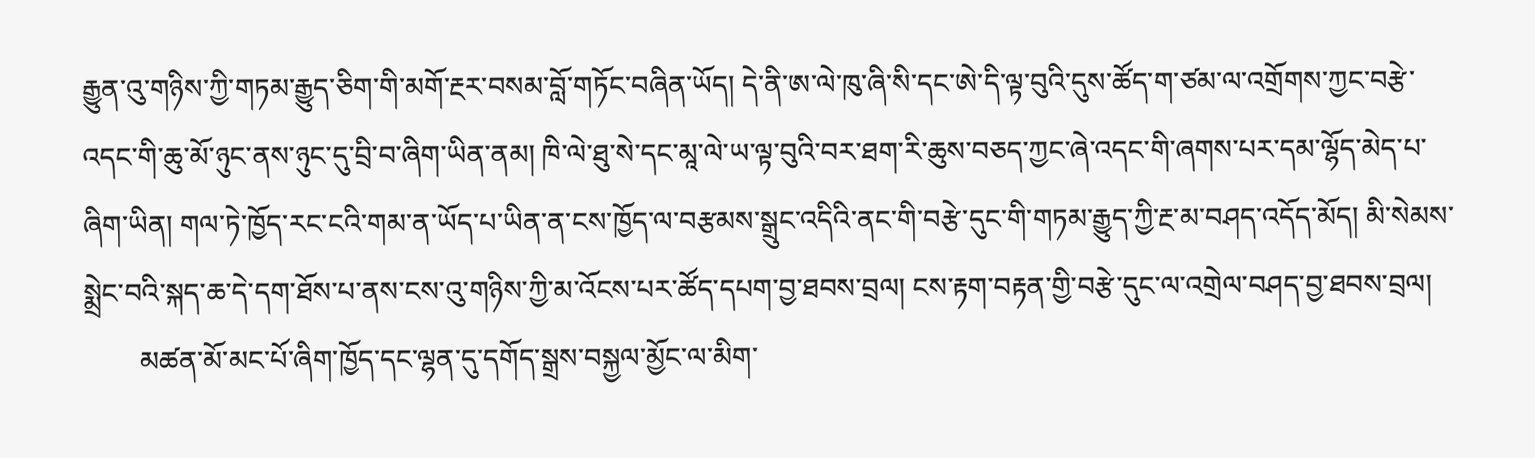རྒྱུན་འུ་གཉིས་ཀྱི་གཏམ་རྒྱུད་ཅིག་གི་མགོ་རྔར་བསམ་བློ་གཏོང་བཞིན་ཡོད། དེ་ནི་ཨ་ལེ་ཁུ་ཞི་སི་དང་ཨེ་དི་ལྟ་བུའི་དུས་ཚོད་ག་ཙམ་ལ་འགྲོགས་ཀྱང་བརྩེ་འདང་གི་ཆུ་མོ་ཉུང་ནས་ཉུང་དུ་བྲི་བ་ཞིག་ཡིན་ནམ། ཁི་ལེ་ཐུ་སེ་དང་མཱ་ལེ་ཡ་ལྟ་བུའི་བར་ཐག་རི་ཆུས་བཅད་ཀྱང་ཞེ་འདང་གི་ཞགས་པར་དམ་ལྷོད་མེད་པ་ཞིག་ཡིན། གལ་ཏེ་ཁྱོད་རང་ངའི་གམ་ན་ཡོད་པ་ཡིན་ན་ངས་ཁྱོད་ལ་བརྩམས་སྒྲུང་འདིའི་ནང་གི་བརྩེ་དུང་གི་གཏམ་རྒྱུད་ཀྱི་རྔ་མ་བཤད་འདོད་མོད། མི་སེམས་སྨྲེང་བའི་སྐད་ཆ་དེ་དག་ཐོས་པ་ནས་ངས་འུ་གཉིས་ཀྱི་མ་འོངས་པར་ཚོད་དཔག་བྱ་ཐབས་བྲལ། ངས་རྟག་བརྟན་གྱི་བརྩེ་དུང་ལ་འགྲེལ་བཤད་བྱ་ཐབས་བྲལ།
        མཚན་མོ་མང་པོ་ཞིག་ཁྱོད་དང་ལྷན་དུ་དགོད་སྒྲས་བསྐྱལ་མྱོང་ལ་མིག་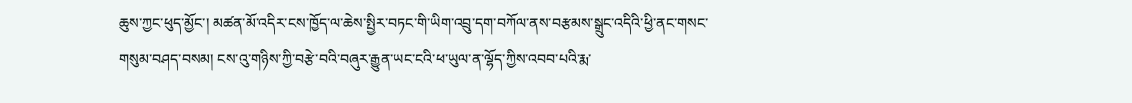ཆུས་ཀྱང་ཕུད་མྱོང་། མཚན་མོ་འདིར་ངས་ཁྱོད་ལ་ཆེས་སྤྱིར་བཏང་གི་ཡིག་འབྲུ་དག་བཀོལ་ནས་བརྩམས་སྒྲུང་འདིའི་ཕྱི་ནང་གསང་གསུམ་བཤད་བསམ། ངས་འུ་གཉིས་ཀྱི་བརྩེ་བའི་བཞུར་རྒྱུན་ཡང་ངའི་ཕ་ཡུལ་ན་ལྷོད་ཀྱིས་འབབ་པའི་རྨ་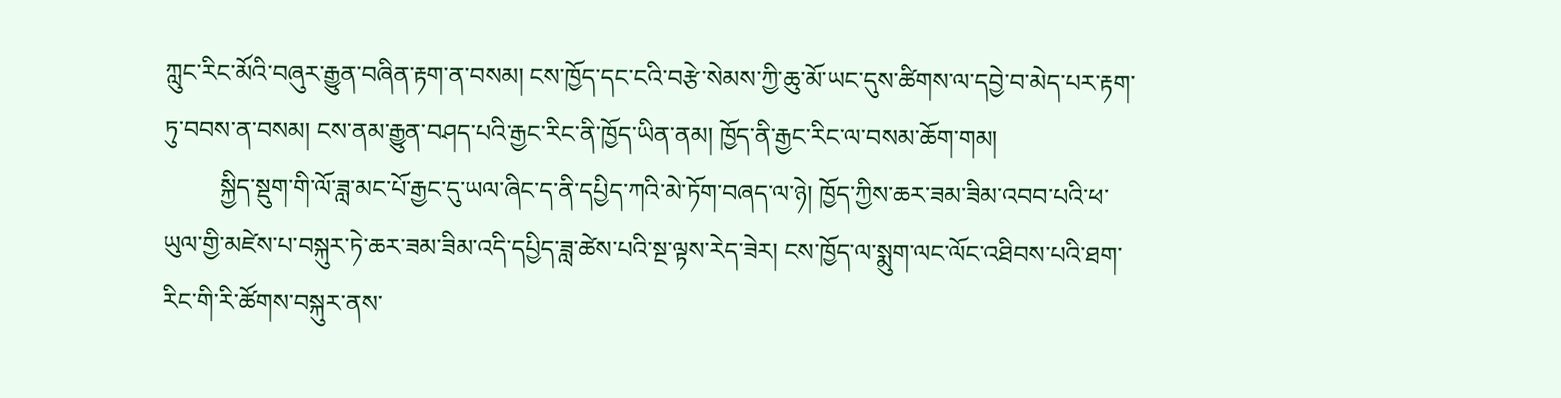ཀླུང་རིང་མོའི་བཞུར་རྒྱུན་བཞིན་རྟག་ན་བསམ། ངས་ཁྱོད་དང་ངའི་བརྩེ་སེམས་ཀྱི་ཆུ་མོ་ཡང་དུས་ཚིགས་ལ་དབྱེ་བ་མེད་པར་རྟག་ཏུ་བབས་ན་བསམ། ངས་ནམ་རྒྱུན་བཤད་པའི་རྒྱང་རིང་ནི་ཁྱོད་ཡིན་ནམ། ཁྱོད་ནི་རྒྱང་རིང་ལ་བསམ་ཆོག་གམ།
         སྐྱིད་སྡུག་གི་ལོ་ཟླ་མང་པོ་རྒྱང་དུ་ཡལ་ཞིང་ད་ནི་དཔྱིད་ཀའི་མེ་ཏོག་བཞད་ལ་ཉེ། ཁྱོད་ཀྱིས་ཆར་ཟམ་ཟིམ་འབབ་པའི་ཕ་ཡུལ་གྱི་མཛེས་པ་བསྐུར་ཏེ་ཆར་ཟམ་ཟིམ་འདི་དཔྱིད་ཟླ་ཚེས་པའི་སྔ་ལྟས་རེད་ཟེར། ངས་ཁྱོད་ལ་སྨུག་ལང་ལོང་འཐིབས་པའི་ཐག་རིང་གི་རི་ཚོགས་བསྐུར་ནས་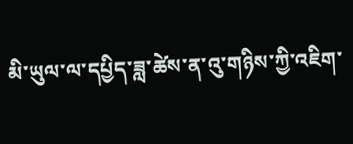མི་ཡུལ་ལ་དཔྱིད་ཟླ་ཚེས་ན་འུ་གཉིས་ཀྱི་འཇིག་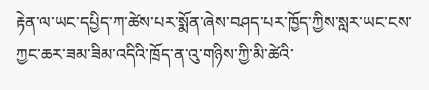རྟེན་ལ་ཡང་དཔྱིད་ཀ་ཚེས་པར་སྨོན་ཞེས་བཤད་པར་ཁྱོད་ཀྱིས་སླར་ཡང་ངས་ཀྱང་ཆར་ཟམ་ཟིམ་འདིའི་ཁྲོད་ན་འུ་གཉིས་ཀྱི་མི་ཚེའི་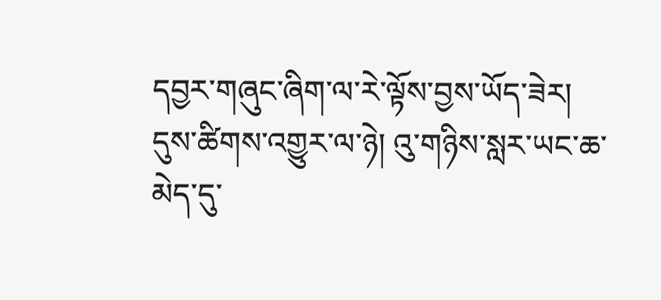དབྱར་གཞུང་ཞིག་ལ་རེ་ལྟོས་བྱས་ཡོད་ཟེར།
དུས་ཚིགས་འགྱུར་ལ་ཉེ། འུ་གཉིས་སླར་ཡང་ཆ་མེད་དུ་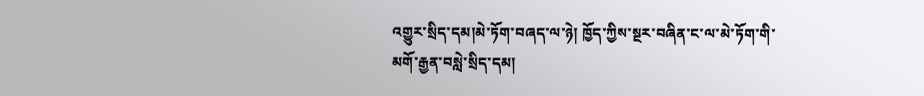འགྱུར་སྲིད་དམ།མེ་ཏོག་བཞད་ལ་ཉེ། ཁྱོད་ཀྱིས་སྔར་བཞིན་ང་ལ་མེ་ཏོག་གི་མགོ་རྒྱན་བསླེ་སྲིད་དམ།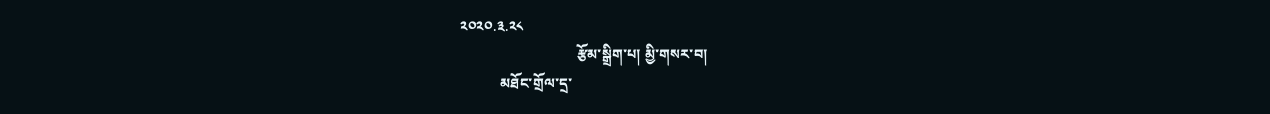༢༠༢༠.༣.༢༨
                                རྩོམ་སྒྲིག་པ། མྱི་གསར་བ།
           མཐོང་གྲོལ་དྲ་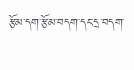རྩོམ་དག་རྩོམ་བདག་དང་དྲ་བདག་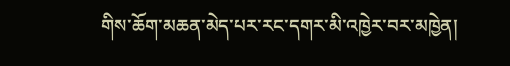གིས་ཆོག་མཆན་མེད་པར་རང་དགར་མི་འཁྱེར་བར་མཁྱེན།